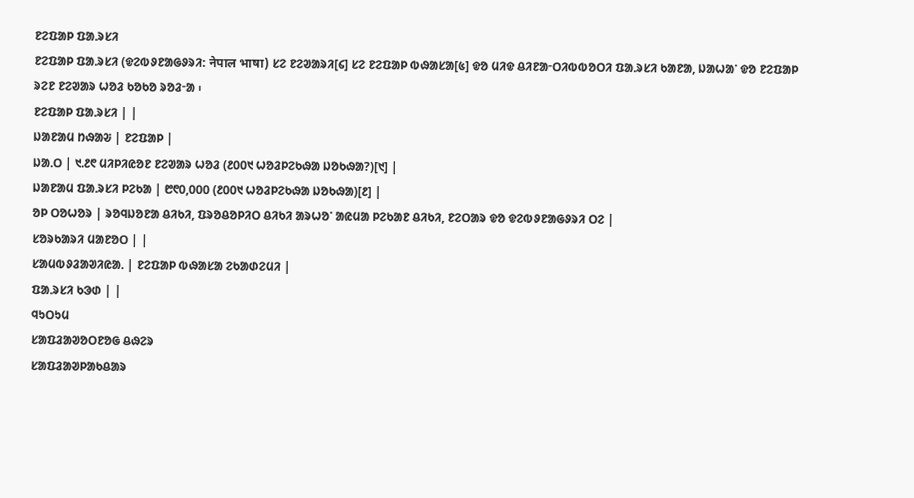ᱱᱮᱯᱟᱞ ᱯᱟᱹᱨᱥᱤ
ᱱᱮᱯᱟᱞ ᱯᱟᱹᱨᱥᱤ (ᱫᱮᱵᱽᱱᱟᱜᱽᱨᱤ: नेपाल भाषा) ᱥᱮ ᱱᱮᱣᱟᱨᱤ[᱔] ᱥᱮ ᱱᱮᱯᱟᱞ ᱵᱷᱟᱥᱟ[᱕] ᱫᱚ ᱢᱤᱫ ᱪᱤᱱᱟᱼᱛᱤᱵᱵᱚᱛᱤ ᱯᱟᱹᱨᱥᱤ ᱠᱟᱱᱟ, ᱡᱟᱦᱟᱸ ᱫᱚ ᱱᱮᱯᱟᱞ ᱨᱮᱱ ᱱᱮᱣᱟᱨ ᱦᱚᱲ ᱠᱚᱠᱚ ᱨᱚᱲᱼᱟ ᱾
ᱱᱮᱯᱟᱞ ᱯᱟᱹᱨᱥᱤ | |
ᱡᱟᱱᱟᱢ ᱴᱷᱟᱶ | ᱱᱮᱯᱟᱞ |
ᱡᱟᱹᱛ | ᱑.᱒᱖ ᱢᱤᱞᱤᱭᱚᱱ ᱱᱮᱣᱟᱨ ᱦᱚᱲ (᱒᱐᱐᱑ ᱦᱚᱲᱞᱮᱠᱷᱟ ᱡᱚᱠᱷᱟ?)[᱑] |
ᱡᱟᱱᱟᱢ ᱯᱟᱹᱨᱥᱤ ᱞᱮᱠᱟ | ᱘᱖᱐,᱐᱐᱐ (᱒᱐᱐᱑ ᱦᱚᱲᱞᱮᱠᱷᱟ ᱡᱚᱠᱷᱟ)[᱒] |
ᱚᱞ ᱛᱚᱦᱚᱨ | ᱨᱚᱧᱡᱚᱱᱟ ᱪᱤᱠᱤ, ᱯᱨᱚᱪᱚᱞᱤᱛ ᱪᱤᱠᱤ ᱟᱨᱦᱚᱸ ᱟᱭᱢᱟ ᱞᱮᱠᱟᱱ ᱪᱤᱠᱤ, ᱱᱮᱛᱟᱨ ᱫᱚ ᱫᱮᱵᱽᱱᱟᱜᱽᱨᱤ ᱛᱮ |
ᱥᱚᱨᱠᱟᱨᱤ ᱢᱟᱱᱚᱛ | |
ᱥᱟᱢᱵᱽᱲᱟᱣᱤᱭᱟᱹ | ᱱᱮᱯᱟᱞ ᱵᱷᱟᱥᱟ ᱮᱠᱟᱰᱮᱢᱤ |
ᱯᱟᱹᱨᱥᱤ ᱠᱳᱰ | |
ᱧᱩᱛᱩᱢ
ᱥᱟᱯᱲᱟᱣᱚᱛᱱᱚᱜ ᱪᱷᱮᱨ
ᱥᱟᱯᱲᱟᱣᱞᱟᱠᱪᱟᱨ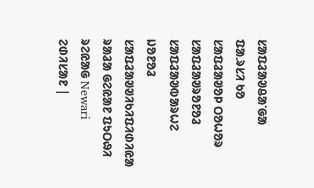ᱥᱟᱯᱲᱟᱣᱪᱟᱸᱜᱟ ᱯᱟᱹᱨᱥᱤ ᱠᱚ
ᱥᱟᱯᱲᱟᱣᱚᱞ ᱛᱚᱦᱚᱨ
ᱥᱟᱯᱲᱟᱣᱨᱚᱱᱚᱲ
ᱥᱟᱯᱲᱟᱣᱵᱟᱨᱦᱮ ᱡᱚᱱᱚᱲ
ᱥᱟᱯᱲᱟᱣᱣᱤᱠᱤᱯᱤᱰᱤᱭᱟ ᱨᱟᱲᱟ ᱜᱮᱭᱟᱱ ᱯᱩᱛᱷᱤ ᱨᱮᱭᱟᱜ Newari ᱮᱰᱤᱥᱟᱱ |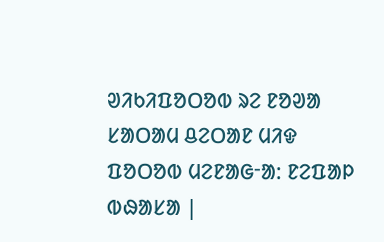ᱣᱤᱠᱤᱯᱚᱛᱚᱵ ᱨᱮ ᱱᱚᱣᱟ ᱥᱟᱛᱟᱢ ᱪᱮᱛᱟᱱ ᱢᱤᱫ ᱯᱚᱛᱚᱵ ᱢᱮᱱᱟᱜᱼᱟ: ᱱᱮᱯᱟᱞ ᱵᱷᱟᱥᱟ |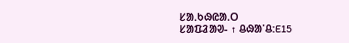ᱥᱟᱹᱠᱷᱭᱟᱹᱛ
ᱥᱟᱯᱲᱟᱣ- ↑ ᱪᱷᱟᱸᱪ:E15